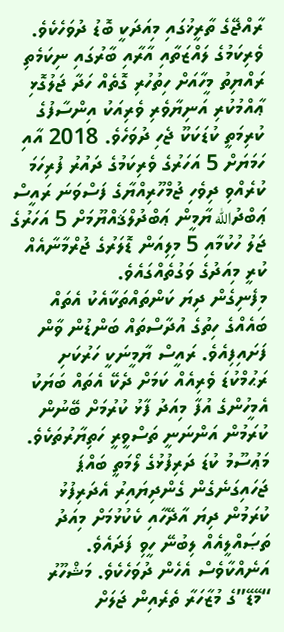ރާއްޖޭގެ ތާރީޚުގައި މިއަދަކީ ބޮޑު ދުވަހެކެވެ. ވެރިކަމުގެ ލައްޒަތާއި އާރާއި ބާރުގައި ނިކަމެތި ރައްޔިތު މީހާއަށް ހިތުހުރި ގޮތެއް ހަދާ ޖަލުގޮޅި ޢާއްމުކުރި އަނިޔާވެރި ވެރިއަކު އިންސާފުގެ ކުރިމަތީ ކުޑަކަކޫ ޖެހި ދުވަހެވެ. 2018 އާއި ހަމަޔަށް 5 އަހަރުގެ ވެރިކަމުގެ ދައުރު ފުރިހަމަ ކުރެއްވި ދިވެހި ޖުމްހޫރިއްޔާގެ ފަސްވަނަ ރައީސް ޢަބްދުالله ޔާމީން ޢަބްދުލްޤައްޔޫމަށް 5 އަހަރުގެ ޖަލު ހުކުމާއި 5 މިލިއަން ޑޮލަރުގެ ޖުރްމާނާއެއް ކުރީ މިއަދުގެ ވަގުތެއްގައެވެ.
މިފެނިގެން ދިޔަ ކަންތައްތަކާއެކު އެތައް ބައެއްގެ ހިތުގެ އުދާސްތައް ބަންޑުން ވާން ފަށައިފިއެވެ. ރައީސް ޔާމީނަކީ ހަރުކަށި ރަޙުމްކުޑަ ވެރިއެއް ކަމަށް ދެކޭ އެތައް ބަޔަކު އެމީހުންގެ އުފާ މިއަދު ފާޅު ކުރުމަށް ބޭނުން ކުރަމުން އަންނަނީ ތަސްވީރީ ހަތިޔާރުތަކެވެ.
މަޢުސޫމު ކުޑަ ދަރިފުޅުގެ ލޯމަތީ ބައްޕަ ޖަހައިގަނެގެން ގެންދިޔައިރު އެދަރިފުޅު ކުރަމުން ދިޔަ އާދޭހާއި ކެކުޅުމަށް މިއަދު ތަޞައްލީއެއް ލިބުނޭ ހީވި ފަދައެވެ.
އަނެއްކާވެސް އެހެން ދުވަހެކެވެ. މަޝްހޫރު “މޭޑޭ”ގެ މުޒާހަރާ ތެރެއިން ޖަލަށް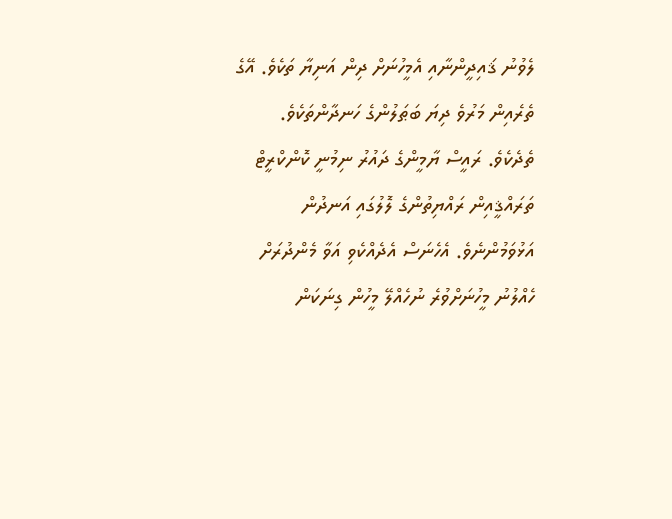ލެވުނު ޤައިދީންނާއި އެމީހުނަށް ދިން އަނިޔާ ތަކެވެ. އޭގެ ތެރެއިން މަރުވެ ދިޔަ ބަޠަލުންގެ ހަނދާންތަކެވެ.
ތެދެކެވެ. ރައީސް ޔާމީންގެ ދައުރު ނިމުނީ ކޮންކްރީޓް ތަރައްޤީއިން ރައްޔިތުންގެ ލޮލުގައި އަނދުން އަޅުވަމުންނެވެ. އެހެނަސް އެދެއްކެވި އަވާ މެންދުރަށް ހެއްލުނު މީހުނަށްވުރެ ނުހެއްލޭ މީހުން ގިނަކަން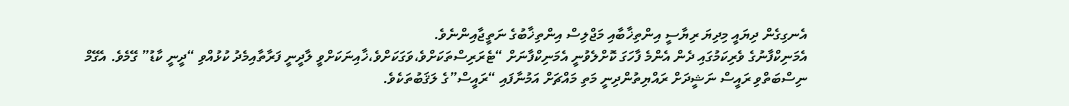އެނގިގެން ދިޔައީ މިދިޔަ ރިޔާސީ އިންތިޚާބާއި މަޖްލިސް އިންތިޚާބުގެ ނަތީޖާއިންނެވެ.
އެމަނިކްފާނުގެ ވެރިކަމުގައި ދެން އެންމެ ފާހަގަ ކޮށްލެވުނީ އެމަނިކްފާނަށް “ޓެރަރިސްތަކަށްވެ،ވަގަކަށްވެ،ޚާއިނަކަށްވީ ލާދީނީ ފަރާތާއިމެދު ކުޅުއްވި “ދީނީ ކާޑު” ގޭމެވެ. އެގޭމް ނިސްބަތްވި ރައީސް ނަޝީދަށް ރައްޔިތުންދިނީ މަތި މައްޗަށް އަމުނާފައި “ރައީސް”ގެ ލަޤަބުތަކެވެ.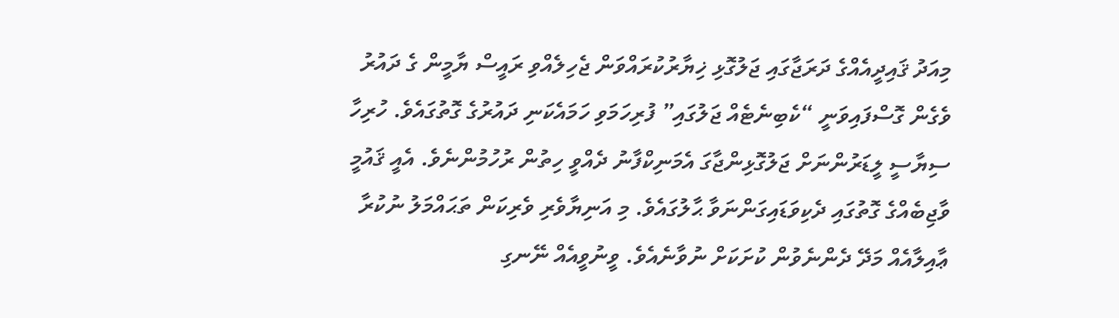މިއަދު ޤައިދީއެއްގެ ދަރަޖާގައި ޖަލުގޮޅި ޚިޔާރުކުރައްވަން ޖެހިލެއްވި ރައީސް ޔާމީން ގެ ދައުރު ވެގެން ގޮސްފައިވަނީ “ކެބިނެޓެއް ޖަލުގައި” ފުރިހަމަވި ހަމައެކަނި ދައުރުގެ ގޮތުގައެވެ. ހުރިހާ ސިޔާސީ ލީޑަރުންނަށް ޖަލުގޮޅިންޖާގަ އެމަނިކްފާނު ދެއްވީ ހިތުން ރުހުމުންނެވެ. އެއީ ޤައުމީ ވާޖިބެއްގެ ގޮތުގައި ދެކިވަޑައިގަންނަވާ ޙާލުގައެވެ. މި އަނިޔާވެރި ވެރިކަން ތަޙައްމަލު ނުކުރާ ޢާއިލާއެއް މަދޭ ދެންނެވުން ކުށަކަށް ނުވާނެއެވެ. ވީނުވީއެއް ނޭނގި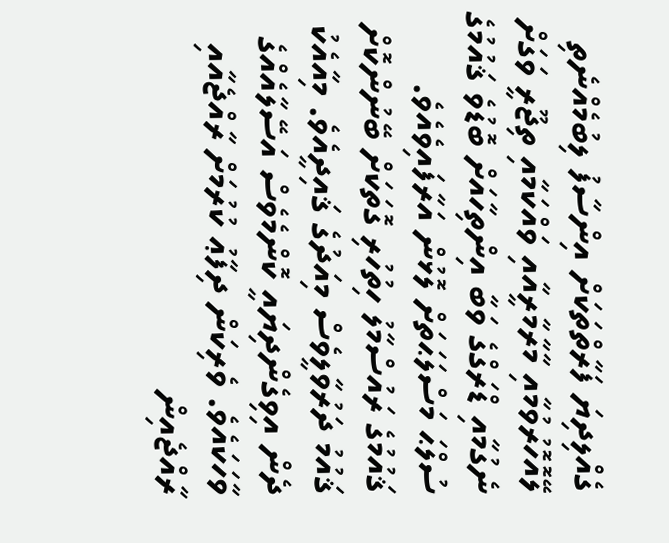ގެއްލިދިޔަ ފަރާތްތަކަށް އިންސާފު ލިބުމެއްނެތި ލޭއޮހޮރުވުމާއި މާރާމާރީއާއި ވައްކަމާއި ތިޖޫރީ ވަގަށް ނެގުމާއި ޑްރަގްގެ ވަބާ އިންތިހާއަށް ބޮޑުވެ ޤައުމުގެ ސުލްޙަ މަސްލަޙަތަށް ލޮޅުން އަރާފައިވެއެވެ.
ޤައުމުގެ ރައުސްމާލު ހިތުހުރި ގޮތަކަށް ބޭނުންކޮށް ޤައުމު ދަރުވާލީވެސް މިއަދުގެ ޤައިދީއެވެ. މިއާއެކު ދެން އިވިގެންދިޔައީ ކޮންމެވެސް އަސޭލާއެއްގެ ވާހަކައެވެ. ވެރިކަން ދިފާޢު ކުރުމަށް ރާއްޖެއާއި ރާއްޖެއިން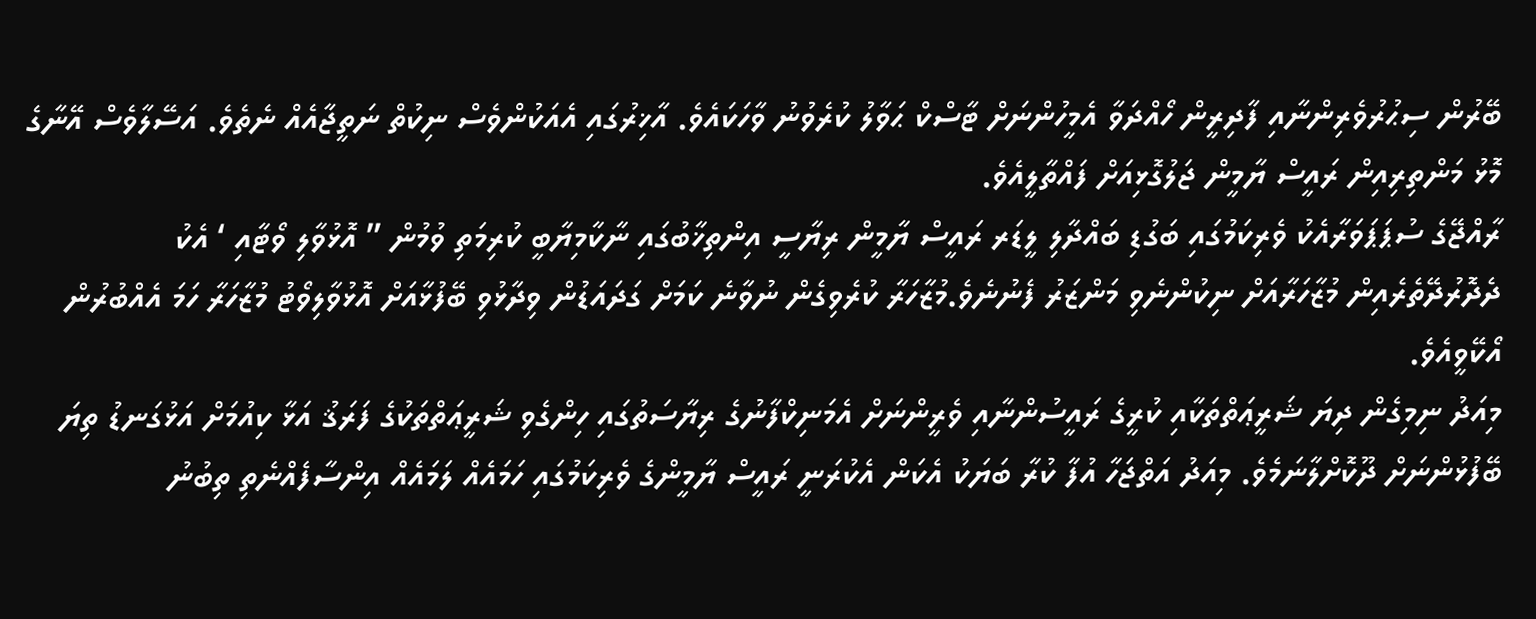ބޭރުން ސިޙުރުވެރިންނާއި ފާދިރީން ހޯއްދަވާ އެމީހުންނަށް ޓާސްކް ޙަވާލު ކުރެވުނު ވާހަކައެވެ. އާޚިރުގައި އެއަކުންވެސް ނިކުތް ނަތީޖާއެއް ނެތެވެ. އަސޭލާވެސް އޭނާގެ މޮޅު މަންތިރިއިން ރައީސް ޔާމީން ޖަލުގޮޅިއަށް ފައްތާލީއެވެ.
ރާއްޖޭގެ ސުޕަޕަވަރާއެކު ވެރިކަމުގައި ބަގުޑި ބައްދާލި ލީޑަރ ރައީސް ޔާމީން ރިޔާސީ އިންތިޚާބުގައި ނާކާމިޔާބީ ކުރިމަތި ވުމުން ” އޮޅުވާލި ވޯޓާއި ‘ އެކު ދެދޮރުދޭތެރެއިން މުޒާހަރާއަށް ނިކުންނެވި މަންޒަރު ފެނުނެވެ.މުޒާހަރާ ކުރެވިގެން ނުވާނެ ކަމަށް ގަދައަޑުން ވިދާޅުވި ބޭފުޅާއަށް އޮޅުވާލިވޯޓު މުޒާހަރާ ހަމަ އެއްބުރުން އޯކޭވީއެވެ.
މިއަދު ނިމިގެން ދިޔަ ޝަރީޢަތްތަކާއި ކުރީގެ ރައީސުންނާއި ވެރީންނަށް އެމަނިކްފާނުގެ ރިޔާސަތުގައި ހިންގެވި ޝަރީޢަތްތަކުގެ ފަރަޤު އަޅާ ކިއުމަށް އަޅުގަނޑު ތިޔަ ބޭފުޅުންނަށް ދޫކޮށްލާނަމެވެ. މިއަދު އަތްޖަހާ އުފާ ކުރާ ބަޔަކު އެކަން އެކުރަނީ ރައީސް ޔާމީންގެ ވެރިކަމުގައި ހަމައެއް ލަމައެއް އިންސާފެއްނެތި ތިބުނު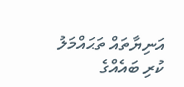އަނިޔާތައް ތަޙައްމަލު ކުރި ބައެއްގެ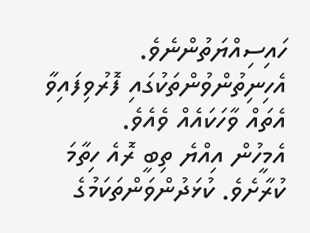ހައިސިއްޔަތުންނެވެ. އެހިނިތުންވުންތަކުގައި ފޮރުވިފައިވާ އެތައް ވާހަކައެއް ވެއެވެ.
އެމީހުން އިއްޔެ ތިބީ ރޮއެ ހިތާމަ ކުރާށެވެ. ކުޅަދުންވަންތަކަމުގެ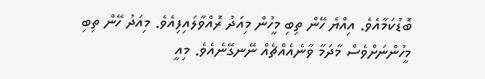ބޮޑުކަމާއެވެ. އިއްޔެ ހޭން ތިބި މީހުން މިއަދު ރޮއްވާލައިފިއެވެ. މިއަދު ހޭން ތިބި މީހުންނަށްވެސް މާދަމާ ވާނެއެއްޗެއް ނޭނގޭނެއެވެ. މިއީ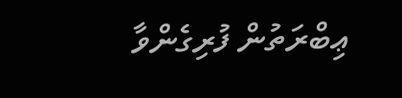ޢިބްރަތުން ފުރިގެންވާ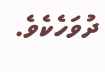ދުވަހެކެވެ.